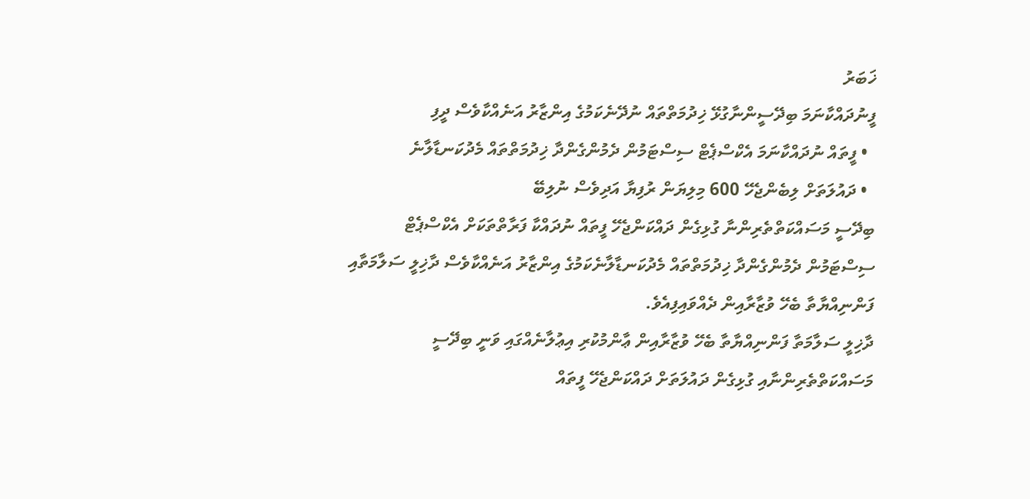ޚަބަރު
ފީނުދައްކާނަމަ ބިދޭސީންނާގުޅޭ ޚިދުމަތްތައް ނުދޭނެކަމުގެ އިންޒާރު އަނެއްކާވެސް ދީފި
  • ފީތައް ނުދައްކާނަމަ އެކްސްޕެޓް ސިސްޓަމުން ދެމުންގެންދާ ޚިދުމަތްތައް މެދުކަނޑާލާނެ
  • ދައުލަތަށް ލިބެންޖެހޭ 600 މިލިޔަން ރުފިޔާ އަދިވެސް ނުލިބޭ
ބިދޭސީ މަސައްކަތްތެރިންނާ ގުޅިގެން ދައްކަންޖެހޭ ފީތައް ނުދައްކާ ފަރާތްތަކަށް އެކްސްޕެޓް ސިސްޓަމުން ދެމުންގެންދާ ޚިދުމަތްތައް މެދުކަނޑާލާނެކަމުގެ އިންޒާރު އަނެއްކާވެސް ދާޚިލީ ސަލާމަތާއި ފަންނިއްޔާތާ ބެހޭ ވުޒާރާއިން ދެއްވައިފިއެވެ.
ދާޚިލީ ސަލާމަތާ ފަންނިއްޔާތާ ބެހޭ ވުޒާރާއިން ޢާންމުކުރި އިޢުލާނެއްގައި ވަނީ ބިދޭސީ މަސައްކަތްތެރިންނާއި ގުޅިގެން ދައުލަތަށް ދައްކަންޖެހޭ ފީތައް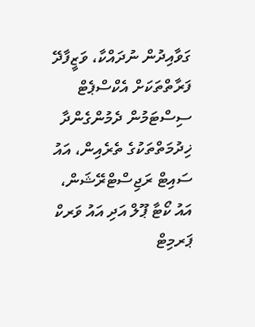ގަވާއިދުން ނުދައްކާ، ވަޒީފާދޭ ފަރާތްތަކަށް އެކްސްޕެޓް ސިސްޓަމުން ދެމުންގެންދާ ޚިދުމަތްތަކުގެ ތެރެއިން، އައު ސައިޓް ރަޖިސްޓްރޭޝަން، އައު ކޯޓާ ޕޫލް އަދި އައު ވަރކް ޕަރމިޓް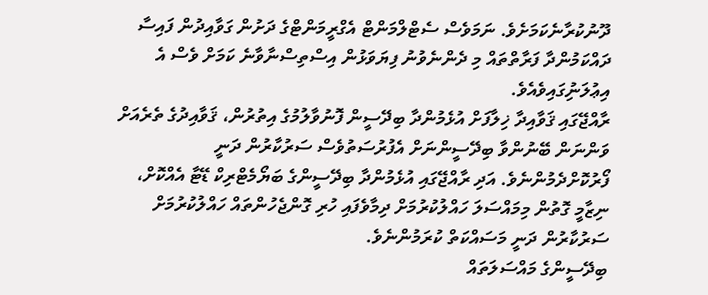ދޫނުކުރާނެކަމަށެވެ. ނަމަވެސް ސެޓްލްމަންޓް އެގްރީމަންޓްގެ ދަށުން ގަވާއިދުން ފައިސާ ދައްކަމުންދާ ފަރާތްތައް މި ދެންނެވުނު ފިޔަވަޅުން އިސްތިސްނާވާނެ ކަމަށް ވެސް އެ އިޢުލަނުިގައިވެއެވެ.
ރާއްޖޭގައި ޤަވާއިދާ ޚިލާފަށް އުޅެމުންދާ ބިދޭސީން ފޮނުވާލުމުގެ އިތުރުން، ޤަވާއިދުގެ ތެރެއަށް ވަންނަން ބޭނުންވާ ބިދޭސީންނަށް އެފުރުސަތުވެސް ސަރުކާރުން ދަނީ ފޯރުކޮށްދެމުންނެވެ. އަދި ރާއްޖޭގައި އުޅެމުންދާ ބިދޭސީންގެ ބަޔޯމެޓްރިކް ޑޭޓާ އެއްކޮށް، ނިޒާމީ ގޮތުން މިމައްސަލަ ހައްލުކުރުމަށް ދިމާވެފައި ހުރި ގޮންޖެހުންތައް ހައްލުކުރުމަށް ސަރުކާރުން ދަނީ މަސައްކަތް ކުރަމުންނެވެ.
ބިދޭސީންގެ މައްސަލަތައް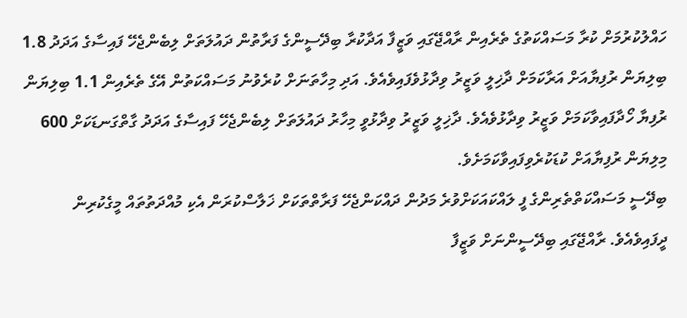ހައްލުކުރުމަށް ކުރާ މަސައްކަތުގެ ތެރެއިން ރާއްޖޭގައި ވަޒީފާ އަދާކުރާ ބިދޭސީންގެ ފަރާތުން ދައުލަތަށް ލިބެންޖެހޭ ފައިސާގެ އަދަދު 1.8 ބިލިޔަން ރުފިޔާއަށް އަރާކަމަށް ދާޚިލީ ވަޒީރު ވިދާޅުވެފައިވެއެވެ. އަދި މިހާތަނަށް ކުރެވުނު މަސައްކަތުން އޭގެ ތެރެއިން 1.1 ބިލިޔަން ރުފިޔާ ހޯދާފައިވާކަމަށް ވަޒީރު ވިދާޅުވެއެވެ. ދާޚިލީ ވަޒީރު ވިދާޅުވީ މިހާރު ދައުލަތަށް ލިބެންޖެހޭ ފައިސާގެ އަދަދު ގާތްގަނޑަކަށް 600 މިލިޔަން ރުފިޔާއަށް ކުޑަކުރެވިފައިވާކަމަށެވެ.
ބިދޭސީ މަސައްކަތްތެރިންގެ ފީ ލައްކައަކަށްވުރެ މަދުން ދައްކަންޖެހޭ ފަރާތްތަކަށް ޚަލާސްކުރަން އެކި މުއްދަތުތައް މީގެކުރިން ދީފައިވެއެވެ. ރާއްޖޭގައި ބިދޭސީންނަށް ވަޒީފާ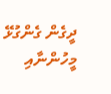ދީގެން ގެންގުޅޭ މީހުންނާއި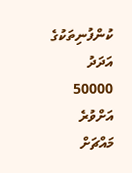ކުންފުނިތަކުގެ އަދަދު 50000 އަށްވުރެ މައްޗަށް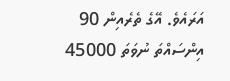އަރައެވެ. އޭގެ ތެރެއިން 90 އިންސައްތަ ނުވަތަ 45000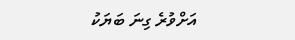އަށްވުރެ ގިނަ ބަޔަކު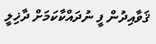ޤަވާއިދުން ފީ ނުދައްކާކަމަށް ދާޚިލީ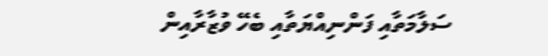ސަލާމަތާއި ފަންނިއްޔަތާއި ބެހޭ ވުޒާރާއިން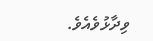ވިދާޅުވެއެވެ.